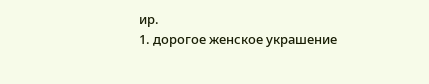ир.
1. дорогое женское украшение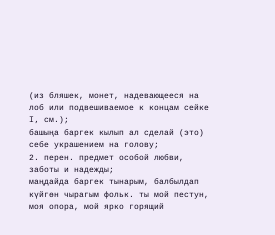(из бляшек, монет, надевающееся на лоб или подвешиваемое к концам сейке I, см.);
башыңа баргек кылып ал сделай (это) себе украшением на голову;
2. перен. предмет особой любви, заботы и надежды;
маңдайда баргек тынарым, балбылдап күйгөн чырагым фольк. ты мой пестун, моя опора, мой ярко горящий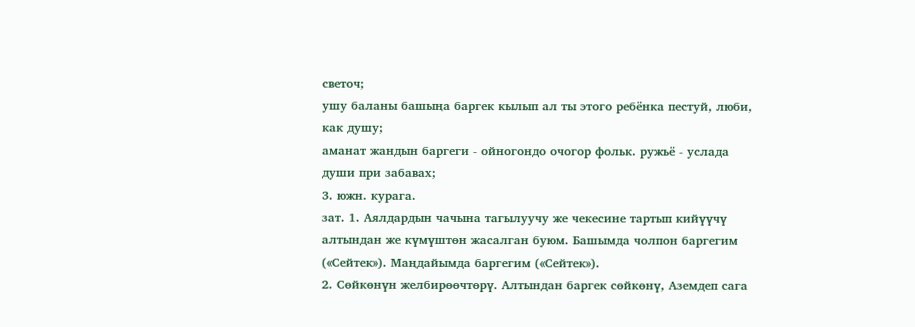светоч;
ушу баланы башыңа баргек кылып ал ты этого ребёнка пестуй, люби, как душу;
аманат жандын баргеги - ойногондо очогор фольк. ружьё - услада души при забавах;
3. южн. курага.
зат. 1. Аялдардын чачына тагылуучу же чекесине тартып кийүүчү алтындан же күмүштөн жасалган буюм. Башымда чолпон баргегим («Сейтек»). Маңдайымда баргегим («Сейтек»).
2. Сөйкөнүн желбирөөчтөрү. Алтындан баргек сөйкөнү, Аземдеп сага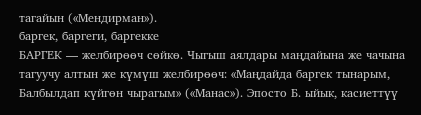тагайын («Мендирман»).
баргек, баргеги, баргекке
БАРГЕК — желбирөөч сөйкө. Чыгыш аялдары маңдайына же чачына тагуучу алтын же күмүш желбирөөч: «Маңдайда баргек тынарым, Балбылдап күйгөн чырагым» («Манас»). Эпосто Б. ыйык, касиеттүү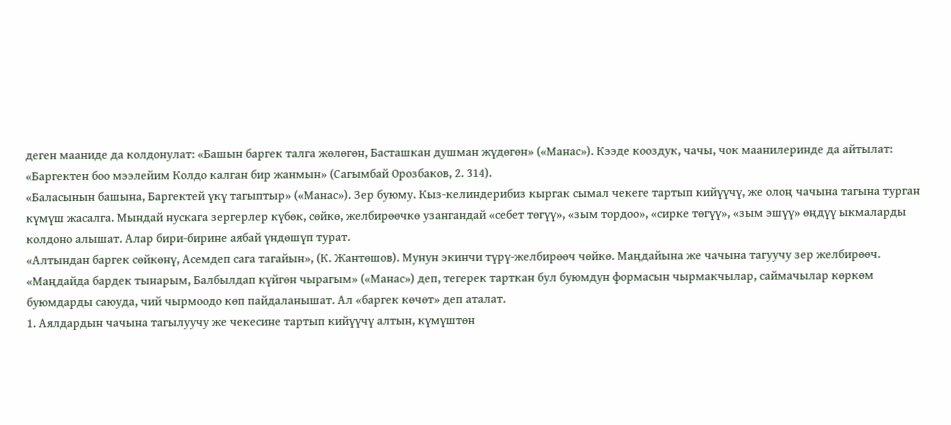деген мааниде да колдонулат: «Башын баргек талга жөлөгөн, Басташкан душман жүдөгөн» («Манас»). Кээде кооздук, чачы, чок маанилеринде да айтылат: «Баргектен боо мээлейим Колдо калган бир жанмын» (Сагымбай Орозбаков, 2. 314).
«Баласынын башына, Баргектей үкү тагыптыр» («Манас»). Зер буюму. Кыз-келиндерибиз кыргак сымал чекеге тартып кийүүчү, же олоң чачына тагына турган күмүш жасалга. Мындай нускага зергерлер күбөк, сөйкө, желбирөөчкө узангандай «себет төгүү», «зым тордоо», «сирке төгүү», «зым эшүү» өңдүү ыкмаларды колдоно алышат. Алар бири-бирине аябай үндөшүп турат.
«Алтындан баргек сөйкөнү, Асемдеп сага тагайын», (К. Жантөшов). Мунун экинчи түрү-желбирөөч чөйкө. Маңдайына же чачына тагуучу зер желбирөөч. «Маңдайда бардек тынарым, Балбылдап күйгөн чырагым» («Манас») деп, тегерек тарткан бул буюмдун формасын чырмакчылар, саймачылар көркөм буюмдарды саюуда, чий чырмоодо көп пайдаланышат. Ал «баргек көчөт» деп аталат.
1. Аялдардын чачына тагылуучу же чекесине тартып кийүүчү алтын, күмүштөн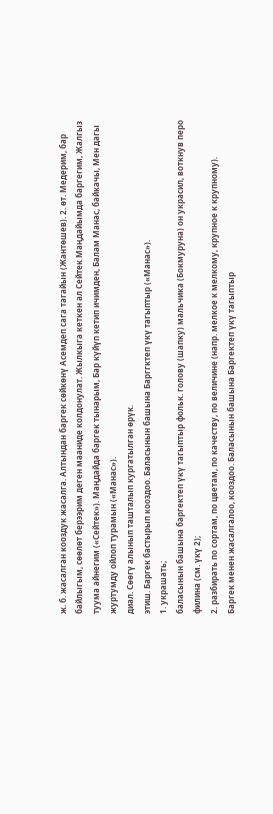ж. б. жасалган кооздук жасалга. Алтындан баргек сөйкөнү Асемдеп сага тагайын (Жантөшев). 2. өт. Медерим, бар байлыгым, сөөлөт берээрим деген мааниде колдонулат. Жылкыга кеткен ал Сейтек Маңдайымда баргегим, Жалгыз туума айнегим («Сейтек»). Маңдайда баргек тынарым, Бар күйүп кетип ичимден, Балам Манас, байкачы, Мен дагы журтумду ойлоп турамын («Манас»).
диал. Сөөгү алынып ташталып кургатылган өрүк.
этиш. Баргек бастырып кооздоо. Баласынын башына Барггктеп үкү тагыптыр («Манас»).
1. украшать;
баласынын башына баргектеп үкү тагыптыр фольк. голову (шапку) мальчика (Бокмуруна) он украсил, воткнув перо филина (см. үкү 2);
2. разбирать по сортам, по цветам, по качеству, по величине (напр. мелкое к мелкому, крупное к крупному).
Баргек менен жасалгалоо, кооздоо. Баласынын башына Баргектеп үкү тагыптыр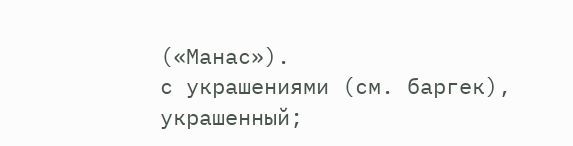(«Манас»).
с украшениями (см. баргек), украшенный;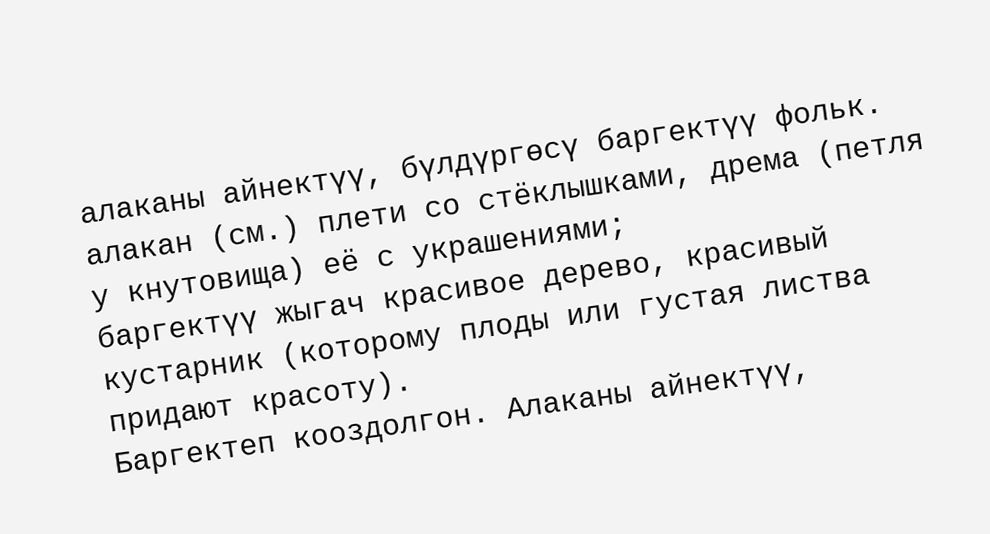алаканы айнектүү, бүлдүргөсү баргектүү фольк. алакан (см.) плети со стёклышками, дрема (петля у кнутовища) её с украшениями;
баргектүү жыгач красивое дерево, красивый кустарник (которому плоды или густая листва придают красоту).
Баргектеп кооздолгон. Алаканы айнектүү,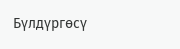Бүлдүргөсү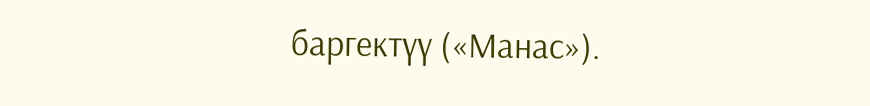баргектүү («Манас»).